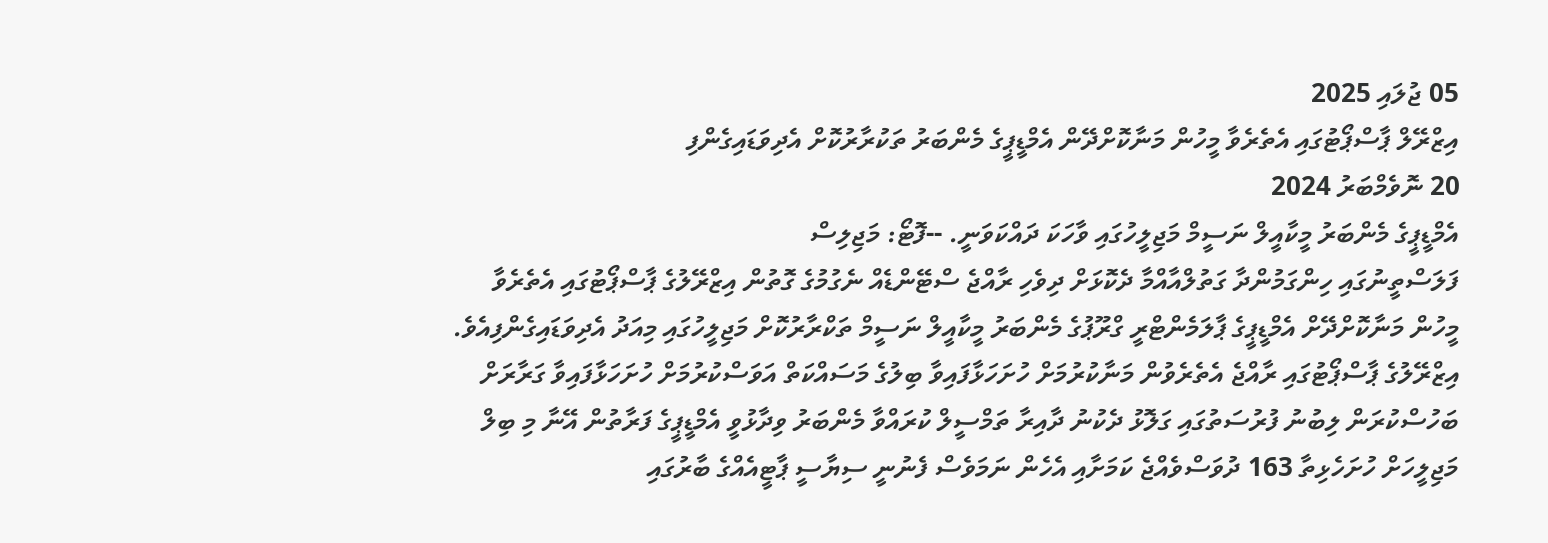05 ޖުލައި 2025
އިޒްރޭލް ޕާސްޕޯޓުގައި އެތެރެވާ މީހުން މަނާކޮށްދޭން އެމްޑީޕީގެ މެންބަރު ތަކުރާރުކޮށް އެދިވަޑައިގެންފި
20 ނޮވެމްބަރު 2024
އެމްޑީޕީގެ މެންބަރު މީކާއީލް ނަސީމް މަޖިލީހުގައި ވާހަކަ ދައްކަވަނީ. --ފޮޓޯ: މަޖިލިސް
ފަލަސްތީނުގައި ހިންގަމުންދާ ގަތުލްއާއްމާ ދެކޮޅަށް ދިވެހި ރާއްޖެ ސްޓޭންޑެއް ނެގުމުގެ ގޮތުން އިޒްރޭލުގެ ޕާސްޕޯޓުގައި އެތެރެވާ މީހުން މަނާކޮށްދޭށް އެމްޑީޕީގެ ޕާލަމެންޓްރީ ގްރޫޕުގެ މެންބަރު މީކާއީލް ނަސީމް ތަކްރާރުކޮށް މަޖިލީހުގައި މިއަދު އެދިވަޑައިގެންފިއެވެ.
އިޒްރޭލުގެ ޕާސްޕޯޓުގައި ރާއްޖެ އެތެރެވުން މަނާކުރުމަށް ހުށަހަޅާފައިވާ ބިލުގެ މަސައްކަތް އަވަސްކުރުމަށް ހުށަހަޅާފައިވާ ގަރާރަށް ބަހުސްކުރަން ލިބުނު ފުރުސަތުގައި ގަލޮޅު ދެކުނު ދާއިރާ ތަމްސީލް ކުރައްވާ މެންބަރު ވިދާޅުވީ އެމްޑީޕީގެ ފަރާތުން އޭނާ މި ބިލް މަޖިލީހަށް ހުށަހެޅިތާ 163 ދުވަސްވެއްޖެ ކަމަށާއި އެހެން ނަމަވެސް ފެނުނީ ސިޔާސީ ޕާޓީއެއްގެ ބާރުގައި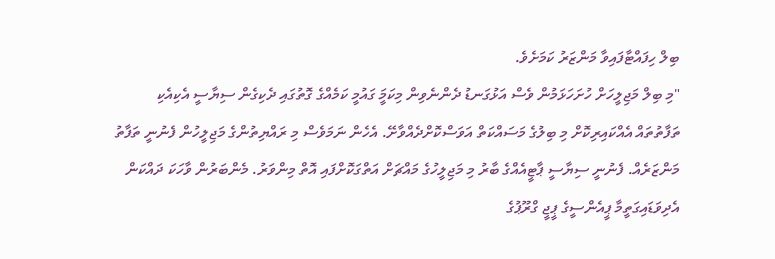ބިލް ހިފައްޓާފައިވާ މަންޒަރު ކަމަށެވެ.
"މި ބިލް މަޖިލީހަށް ހުށަހަޅަމުން ވެސް އަޅުގަނޑު ދެންނެވިން މިކަމަީ ގައުމީ ކަމެއްގެ ގޮތުގައި ދެކިގެން ސިޔާސީ އެކިއެކި ތަފާތުތައް އެއްކައިރިކޮށް މި ބިލުގެ މަސައްކަތް އަވަސްކޮށްދެއްވާށޭ. އެހެން ނަމަވެސް މި ރައްޔިތުންގެ މަޖިލީހުން ފެނުނީ ތަފާތު މަންޒަރެއް. ފެނުނީ ސިޔާސީ ޕާޓީއެއްގެ ބާރު މި މަޖިލީހުގެ މައްޗަށް އަތްގަކޮށްފައި އޮތް މިންވަރު. މެންބަރުން ވާހަކަ ދައްކަން އެދިވަޑައިގަތީމާ ޕީއެންސީގެ ޕީޖީ ގްރޫޕުގެ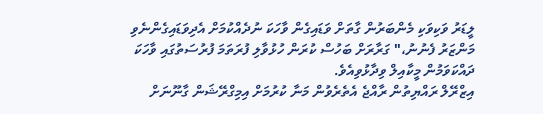ލީޑަރު ވަކިވަކި މެންބަރުން ގާތަށް ވަޑައިގެން ވާހަކަ ނުދެއްކުމަށް އެދިވަޑައިގެންނެވި މަންޒަރު ފެނުނު،" ގަރާރަށް ބަހުސް ކުރަން ހުޅުވާލި ފުރަތަމަ ފުރުސަތުގައި ވާހަކަ ދައްކަވަމުން މީކާއިލް ވިދާޅުވިއެވެ.
އިޒްރޭލް ރައްޔިތުން ރާއްޖެ އެތެރެވުން މަނާ ކުރުމަށް އިމިގްރޭޝަން ގާނޫނަށް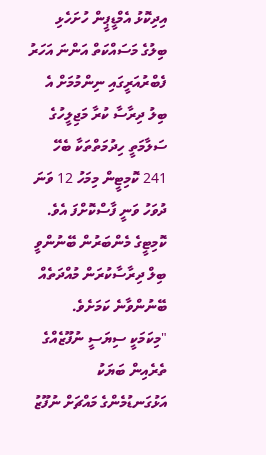އިދިކޮޅު އެމްޑީޕީން ހުށަހެޅި ބިލުގެ މަސައްކަތް އަންނަ އަހަރު ފެބްރުއަރީގައި ނިންމުމަށް އެ ބިލު ދިރާސާ ކުރާ މަޖިލީހުގެ ސަލާމަތީ ހިދުމަތްތަކާ ބެހޭ 241 ކޮމިޓީން މިމަހު 12 ވަނަ ދުވަހު ވަނީ ފާސްކޮށްފަ އެވެ. ކޮމިޓީގެ މެންބަރުން ބޭނުންވީ ބިލް ދިރާސާކުރަން މުއްދަތެއް ބޭނުންވާނެ ކަމަށެވެ.
"މިކަމަކީ ސިޔަސީ ނުފޫޒެއްގެ ތެރެއިން ބަޔަކު އަޅުގަނޑުމެންގެ މައްޗަށް ނުފޫޒު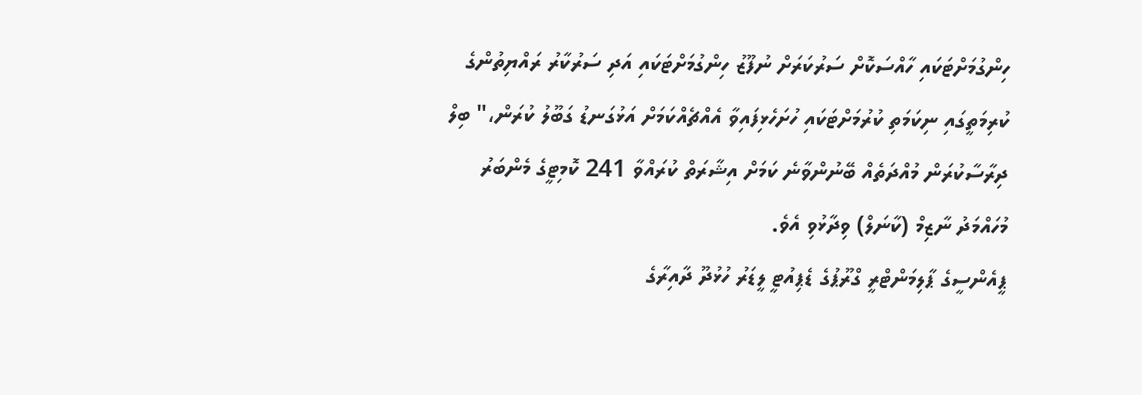ހިންގުމަށްޓަކައި ހާއްސަކޮށް ސަރުކަރަށް ނުފޫޒު ހިންގުމަށްޓަކައި އަދި ސަރުކާރު ރައްޔިތުންގެ ކުރިމަތީގައި ނިކަމަތި ކުރުމަށްޓަކައި ހުށަހެޅިފައިވާ އެއްޗެއްކަމަށް އަޅުގަނޑު ގަބޫލު ކުރަން،" ބިލް ދިރާސާކުރަން މުއްދަތެއް ބޭނުންވާނެ ކަމަށް އިޝާރަތް ކުރައްވާ 241 ކޮމިޓީގެ މެންބަރު މުހައްމަދު ނާޒިމް (ކާނަލް) ވިދާޅުވި އެވެ.
ޕީއެންސީގެ ޕާލިމަންޓްރީ ގްރޫޕުގެ ޑެޕިއުޓީ ލީޑަރު ހުޅުދޫ ދާއިރާގެ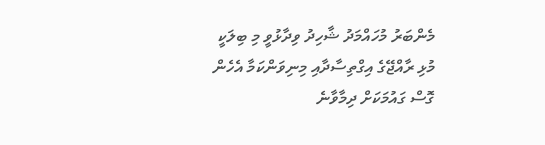މެންބަރު މުހައްމަދު ޝާހިދު ވިދާޅުވީ މި ބިލަކީ މުޅި ރާއްޖޭގެ އިގްތިސާދާއި މިނިވަންކަމާ އެހެން ގޮސް ގައުމަކަށް ދިމާވާނެ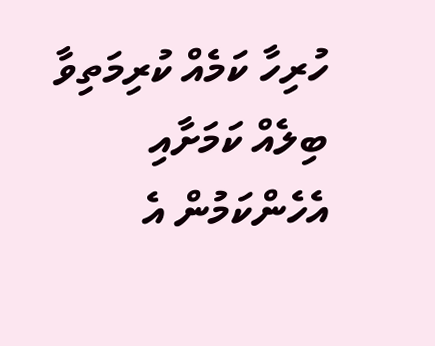ހުރިހާ ކަމެއް ކުރިމަތިވާ ބިލެއް ކަމަށާއި އެހެންކަމުން އެ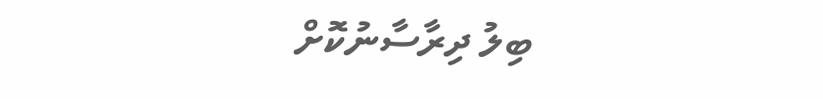ބިލު ދިރާސާނުކޮށް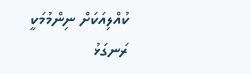ކުއްލިއަކަށް ނިންމުމަކީ ރަނގަޅު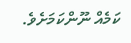ކަމެއް ނޫންކަމަށެވެ.